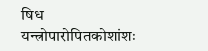षिध
यन्त्रोपारोपितकोशांशः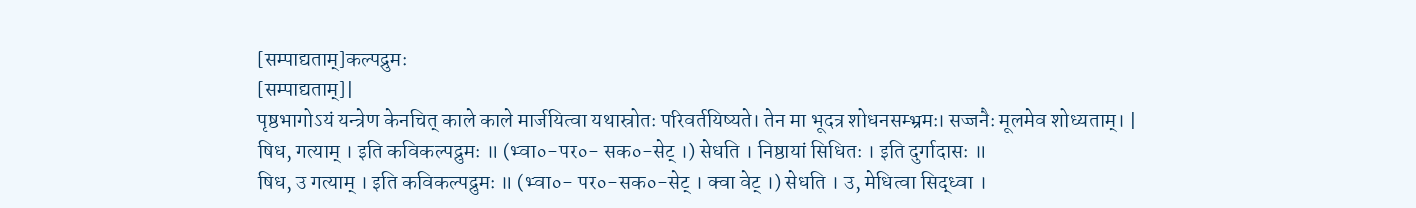[सम्पाद्यताम्]कल्पद्रुमः
[सम्पाद्यताम्]|
पृष्ठभागोऽयं यन्त्रेण केनचित् काले काले मार्जयित्वा यथास्रोतः परिवर्तयिष्यते। तेन मा भूदत्र शोधनसम्भ्रमः। सज्जनैः मूलमेव शोध्यताम्। |
षिध, गत्याम् । इति कविकल्पद्रुमः ॥ (भ्वा०-पर०- सक०-सेट् ।) सेधति । निष्ठायां सिधितः । इति दुर्गादासः ॥
षिध, उ गत्याम् । इति कविकल्पद्रुमः ॥ (भ्वा०- पर०-सक०-सेट् । क्वा वेट् ।) सेधति । उ, मेधित्वा सिद्ध्वा ।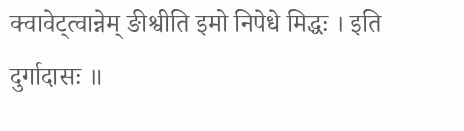क्वावेट्त्वान्नेम् ङीश्वीति इमो निपेधे मिद्धः । इति दुर्गादासः ॥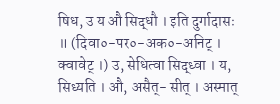षिध, उ य औ सिद्धौ । इति दुर्गादासः ॥ (दिवा०-पर०-अक०-अनिट् । क्वावेट् ।) उ, सेधित्वा सिद्ध्वा । य, सिध्यति । औ, असैत्- सीत् । अस्मात्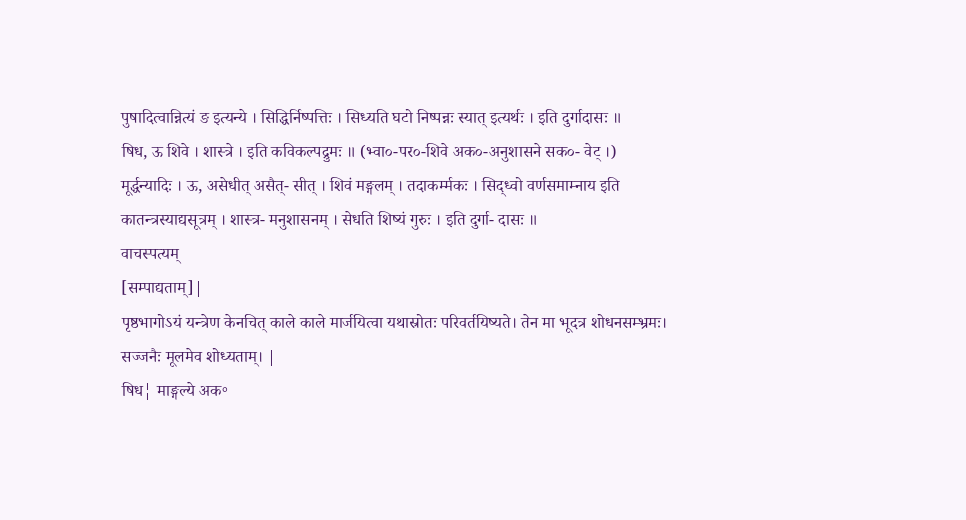पुषादित्वान्नित्यं ङ इत्यन्ये । सिद्धिर्निष्पत्तिः । सिध्यति घटो निष्पन्नः स्यात् इत्यर्थः । इति दुर्गादासः ॥
षिध, ऊ शिवे । शास्त्रे । इति कविकल्पद्रुमः ॥ (भ्वा०-पर०-शिवे अक०-अनुशासने सक०- वेट् ।) मूर्द्धन्यादिः । ऊ, असेधीत् असैत्- सीत् । शिवं मङ्गलम् । तदाकर्म्मकः । सिद्ध्वो वर्णसमाम्नाय इति कातन्त्रस्याद्यसूत्रम् । शास्त्र- मनुशासनम् । सेधति शिष्यं गुरुः । इति दुर्गा- दासः ॥
वाचस्पत्यम्
[सम्पाद्यताम्]|
पृष्ठभागोऽयं यन्त्रेण केनचित् काले काले मार्जयित्वा यथास्रोतः परिवर्तयिष्यते। तेन मा भूदत्र शोधनसम्भ्रमः। सज्जनैः मूलमेव शोध्यताम्। |
षिध¦ माङ्गल्ये अक॰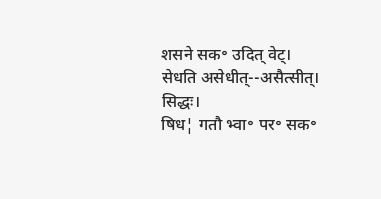शसने सक॰ उदित् वेट्। सेधति असेधीत्--असैत्सीत्। सिद्धः।
षिध¦ गतौ भ्वा॰ पर॰ सक॰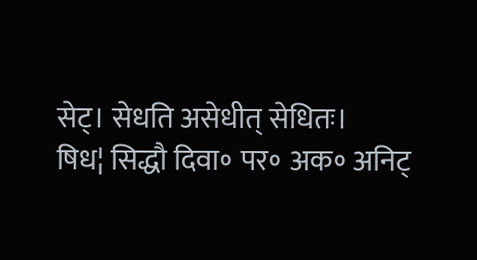सेट्। सेधति असेधीत् सेधितः।
षिध¦ सिद्धौ दिवा॰ पर॰ अक॰ अनिट्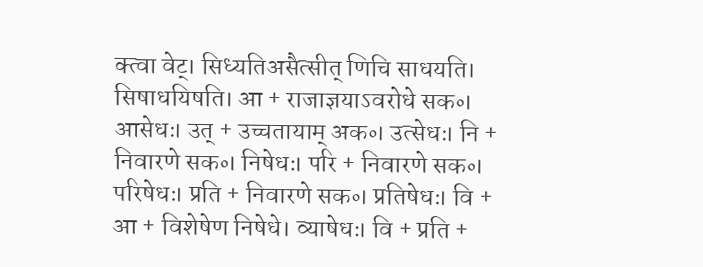क्त्वा वेट्। सिध्यतिअसैत्सीत् णिचि साधयति। सिषाधयिषति। आ + राजाज्ञयाऽवरोधे सक॰। आसेधः। उत् + उच्चतायाम् अक॰। उत्सेधः। नि + निवारणे सक॰। निषेधः। परि + निवारणे सक॰। परिषेधः। प्रति + निवारणे सक॰। प्रतिषेधः। वि + आ + विशेषेण निषेधे। व्याषेधः। वि + प्रति +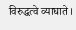विरुद्धत्वे व्याघाते।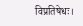विप्रतिषेधः।